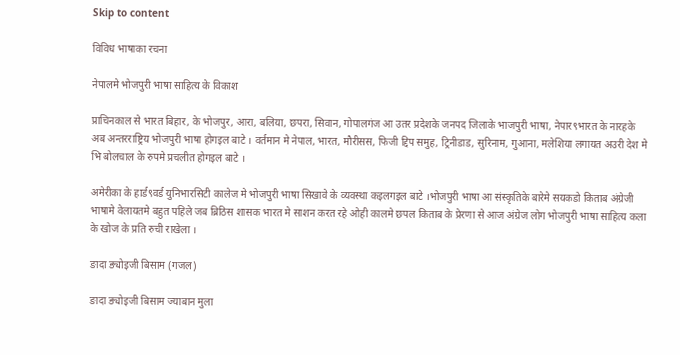Skip to content

विविध भाषाका रचना

नेपालमे भोजपुरी भाषा साहित्य के विकाश

प्राचिनकाल से भारत बिहार, के भोजपुर, आरा, बलिया, छपरा, सिवान, गोपालगंज आ उतर प्रदेशके जनपद जिलाके भाजपुरी भाषा, नेपार९भारत के नारहके अब अन्तरराष्ट्रिय भोजपुरी भाषा होगइल बाटे । वर्तमान मे नेपाल, भारत, मौरीसस, फिजी द्दिप समुह, ट्रिनीडाड, सुरिनाम, गुआना, मलेशिया लगायत अउरी देश मे भि बोलचाल के रुपमे प्रचलीत होगइल बाटे ।

अमेरीका के हार्ड९वर्ड युनिभारसिटी कालेज मे भोजपुरी भाषा सिखावे के व्यवस्था कइलगइल बाटे ।भोजपुरी भाषा आ संस्कृतिके बारेमे सयकडो किताब अंग्रेजी भाषामे वेलायतमे बहुत पहिले जब ब्रिठिस शासक भारत मे साशन करत रहे ओही कालमे छपल किताब के प्रेरणा से आज अंग्रेज लोग भोजपुरी भाषा साहित्य कला के खोज के प्रति रुची राखेला ।

ङादा ङ्योइजी बिसाम (गजल)

ङादा ङ्योइजी बिसाम ज्याबान मुला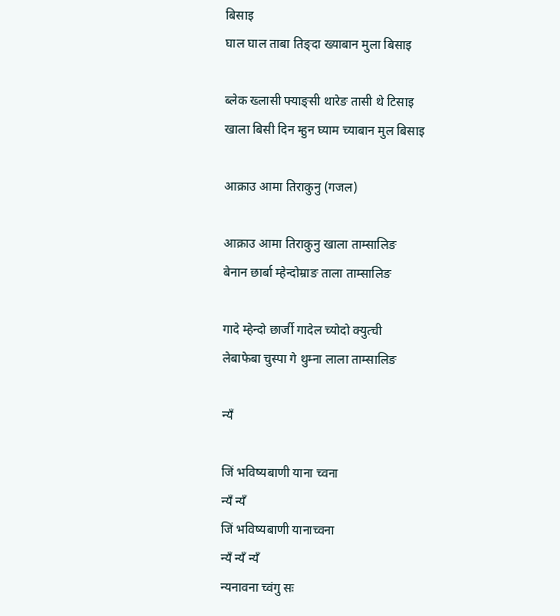बिसाइ
घाल घाल ताबा तिङ्दा ख्याबान मुला बिसाइ

ब्लेक ख्लासी फ्याङ्सी थारेङ तासी थे टिसाइ
खाला बिसी दिन म्हुन घ्याम च्याबान मुल बिसाइ

आक्राउ आमा तिराकुनु (गजल)

आक्राउ आमा तिराकुनु खाला ताम्सालिङ
बेनान छार्बा म्हेन्दोम्राङ ताला ताम्सालिङ

गादे म्हेन्दो छार्जी गादेल च्योदो क्युत्ची
लेबाफेबा चुस्पा गे थुम्ना लाला ताम्सालिङ

न्यँ

जिं भविष्यबाणी याना च्वना
न्यँ न्यँ
जिं भविष्यबाणी यानाच्वना
न्यँ न्यँ न्यँ
न्यनावना च्वंगु सः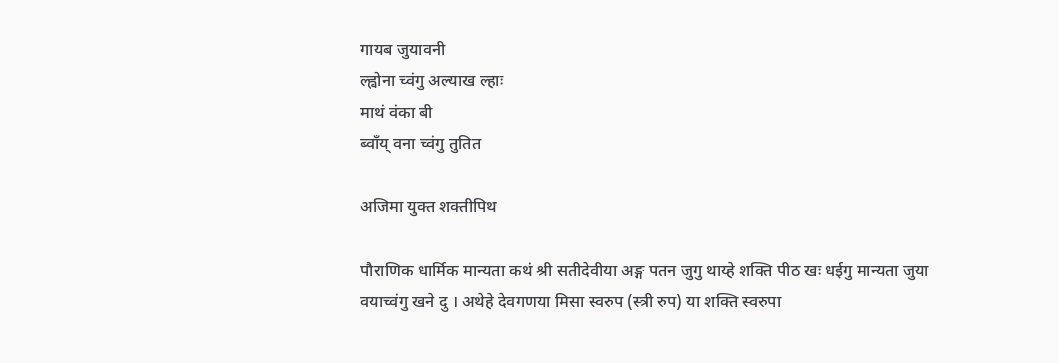गायब जुयावनी
ल्ह्वोना च्वंगु अल्याख ल्हाः
माथं वंका बी
ब्वाँय् वना च्वंगु तुतित

अजिमा युक्त शक्तीपिथ

पौराणिक धार्मिक मान्यता कथं श्री सतीदेवीया अङ्ग पतन जुगु थाय्हे शक्ति पीठ खः धईगु मान्यता जुया वयाच्वंगु खने दु । अथेहे देवगणया मिसा स्वरुप (स्त्री रुप) या शक्ति स्वरुपा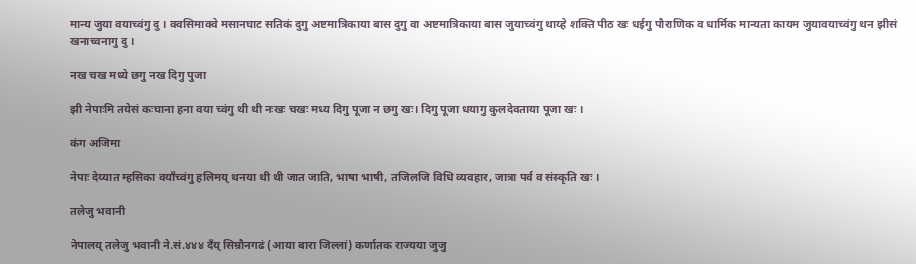मान्य जुया वयाच्वंगु दु । क्वसिमाक्वे मसानघाट सतिकं दुगु अष्टमात्रिकाया बास दुगु वा अष्टमात्रिकाया बास जुयाच्वंगु थाय्हे शक्ति पीठ खः धईगु पौराणिक व धार्मिक मान्यता कायम जुयावयाच्वंगु थन झीसं खनाच्वनागु दु ।

नख चख मध्ये छगु नख दिगु पुजा

झी नेपाःमि तयेसं कःघाना हना वया च्वंगु थी थी नःखः चखः मध्य दिगु पूजा न छगु खः। दिगु पूजा धयागु कुलदेवताया पूजा खः ।

कंग अजिमा

नेपाः देय्यात म्हसिका वयाँच्वंगु हलिमय् थनया थी थी जात जाति, भाषा भाषी, तजिलजि विधि व्यवहार, जात्रा पर्व व संस्कृति खः ।

तलेजु भवानी

नेपालय् तलेजु भवानी ने.सं.४४४ दँय् सिम्रौनगढं (आया बारा जिल्लां) कर्णातक राज्यया जुजु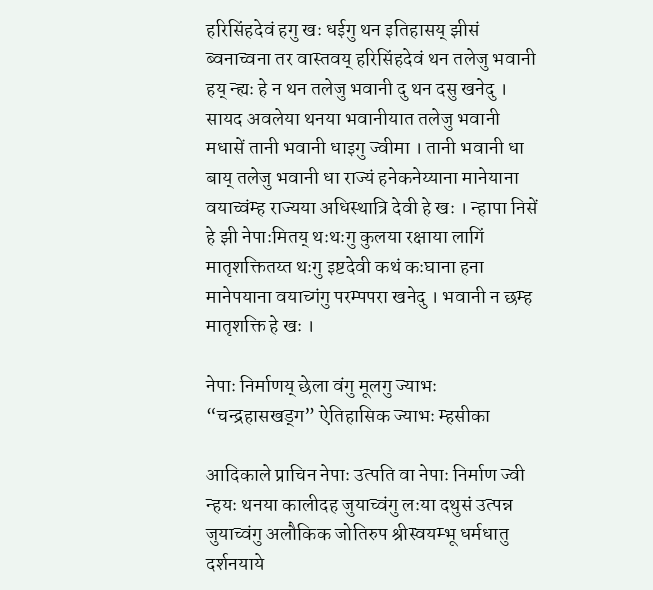हरिसिंहदेवं हगु खः धईगु थन इतिहासय् झीसं ब्वनाच्वना तर वास्तवय् हरिसिंहदेवं थन तलेजु भवानी हय् न्ह्यः हे न थन तलेजु भवानी दु थन दसु खनेदु । सायद अवलेया थनया भवानीयात तलेजु भवानी मधासें तानी भवानी धाइगु ज्वीमा । तानी भवानी धा बाय् तलेजु भवानी धा राज्यं हनेकनेय्याना मानेयाना वयाच्वंम्ह राज्यया अधिस्थात्रि देवी हे खः । न्हापा निसें हे झी नेपाःमितय् थःथःगु कुलया रक्षाया लागिं मातृशक्तितय्त थःगु इष्टदेवी कथं कःघाना हना मानेपयाना वयाच्गंगु परम्पपरा खनेदु । भवानी न छम्ह मातृशक्ति हे खः ।

नेपाः निर्माणय् छेला वंगु मूलगु ज्याभः “चन्द्रहासखड्ग” ऐतिहासिक ज्याभः म्हसीका

आदिकाले प्राचिन नेपाः उत्पति वा नेपाः निर्माण ज्वी न्हयः थनया कालीदह जुयाच्वंगु लःया दथुसं उत्पन्न जुयाच्वंगु अलौकिक जोतिरुप श्रीस्वयम्भू धर्मधातु दर्शनयाये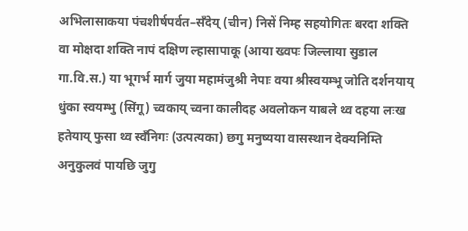अभिलासाकया पंचशीर्षपर्वत–सँदेय् (चीन) निसें निम्ह सहयोगितः बरदा शक्ति वा मोक्षदा शक्ति नापं दक्षिण ल्हासापाकू (आया ख्वपः जिल्लाया सुडाल गा.वि.स.) या भूगर्भ मार्ग जुया महामंजुश्री नेपाः वया श्रीस्वयम्भू जोति दर्शनयाय् धुंका स्वयम्भु (सिंगू) च्वकाय् च्वना कालीदह अवलोकन याबले थ्व दहया लःख हतेयाय् फुसा थ्व स्वँनिगः (उत्पत्यका) छगु मनुष्यया वासस्थान देक्यनिम्ति अनुकुलवं पायछि जुगु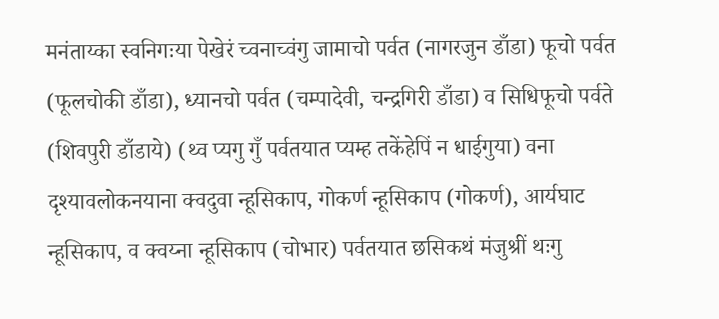मनंताय्का स्वनिगःया पेखेरं च्वनाच्वंगु जामाचो पर्वत (नागरजुन डाँडा) फूचो पर्वत (फूलचोकी डाँडा), ध्यानचो पर्वत (चम्पादेवी, चन्द्रगिरी डाँडा) व सिधिफूचो पर्वते (शिवपुरी डाँडाये) (थ्व प्यगु गुँ पर्वतयात प्यम्ह तकेंहेपिं न धाईगुया) वना दृश्यावलोकनयाना क्वदुवा न्हूसिकाप, गोकर्ण न्हूसिकाप (गोकर्ण), आर्यघाट न्हूसिकाप, व क्वय्ना न्हूसिकाप (चोभार) पर्वतयात छसिकथं मंजुश्रीं थःगु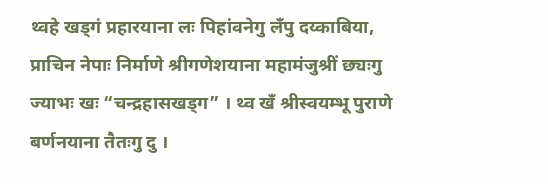थ्वहे खड्गं प्रहारयाना लः पिहांवनेगु लँपु दय्काबिया, प्राचिन नेपाः निर्माणे श्रीगणेशयाना महामंजुश्रीं छ्यःगु ज्याभः खः “चन्द्रहासखड्ग” । थ्व खँ श्रीस्वयम्भू पुराणे बर्णनयाना तैतःगु दु ।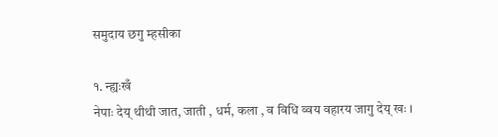समुदाय छगु म्हसीका

१. न्ह्यःखँ
नेपाः देय् थीथी जात, जाती , धर्म, कला , व विधि व्वय वहारय जागु देय् खः ।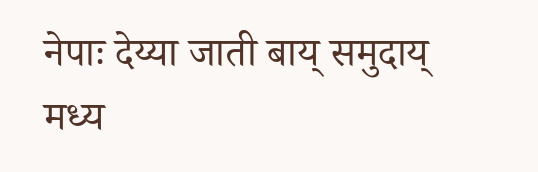नेपाः देय्या जाती बाय् समुदाय् मध्य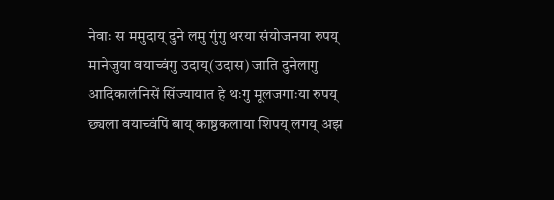नेवाः स ममुदाय् दुने लमु गुंगु थरया संयोजनया रुपय् मानेजुया वयाच्वंगु उदाय्(उदास) जाति दुनेलागु आदिकालंनिसें सिंज्यायात हे थःगु मूलजगाःया रुपय् छ्यला वयाच्वंपिं बाय् काष्ठकलाया शिपय् लगय् अझ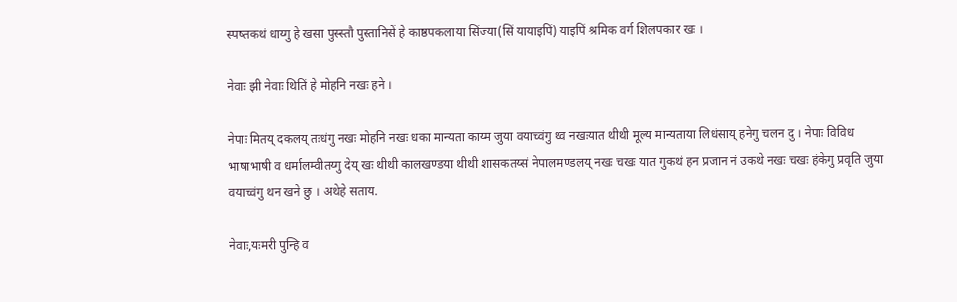स्पष्तकथं धाय्गु हे खसा पुस्स्तौ पुस्तानिसें हे काष्ठपकलाया सिंज्या(सिं यायाइपिं) याइपिं श्रमिक वर्ग शिलपकार खः ।

नेवाः झी नेवाः थितिं हे मोहनि नखः हने ।

नेपाः मितय् दकलय् तःधंगु नखः मोहनि नखः धका मान्यता काय्म जुया वयाच्वंगु थ्व नखःयात थीथी मूल्य मान्यताया लिधंसाय् हनेगु चलन दु । नेपाः विविध भाषाभाषी व धर्मालम्वीतय्गु देय् खः थीथी कालखण्डया थीथी शासकतय्सं नेपालमण्डलय् नखः चखः यात गुकथं हन प्रजान नं उकथे नखः चखः हंकेगु प्रवृति जुया वयाच्वंगु थन खने छु । अथेहे सताय.

नेवाः,यःमरी पुन्हि व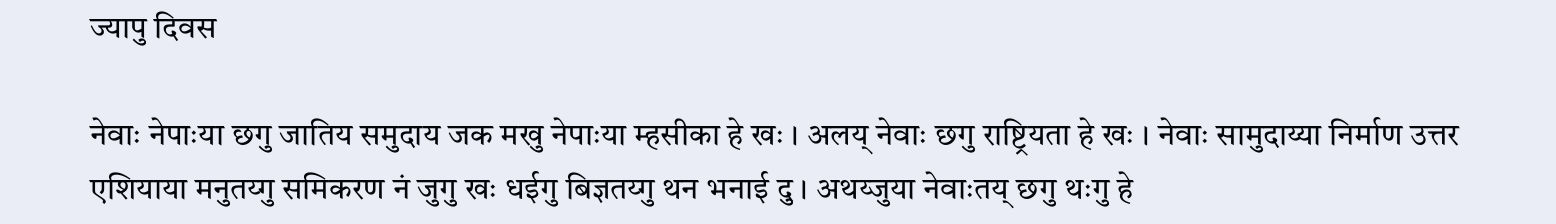ज्यापु दिवस

नेवाः नेपाःया छगु जातिय समुदाय जक मखु नेपाःया म्हसीका हे खः । अलय् नेवाः छगु राष्ट्रियता हे खः । नेवाः सामुदाय्या निर्माण उत्तर एशियाया मनुतय्गु समिकरण नं जुगु खः धईगु बिज्ञतय्गु थन भनाई दु । अथय्जुया नेवाःतय् छगु थःगु हे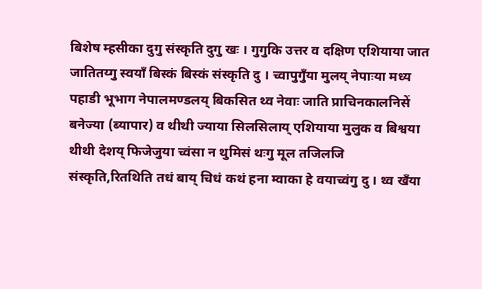बिशेष म्हसीका दुगु संस्कृति दुगु खः । गुगुकि उत्तर व दक्षिण एशियाया जात जातितय्गु स्वयाँ बिस्कं बिस्कं संस्कृति दु । च्वापुगुँया मुलय् नेपाःया मध्य पहाडी भूभाग नेपालमण्डलय् बिकसित थ्व नेवाः जाति प्राचिनकालनिसें बनेज्या (ब्यापार) व थीथी ज्याया सिलसिलाय् एशियाया मुलुक व बिश्वया थीथी देशय् फिजेजुया च्वंसा न थुमिसं थःगु मूल तजिलजि संस्कृति,रितथिति तधं बाय् चिधं कथं हना म्वाका हे वयाच्वंगु दु । थ्व खँया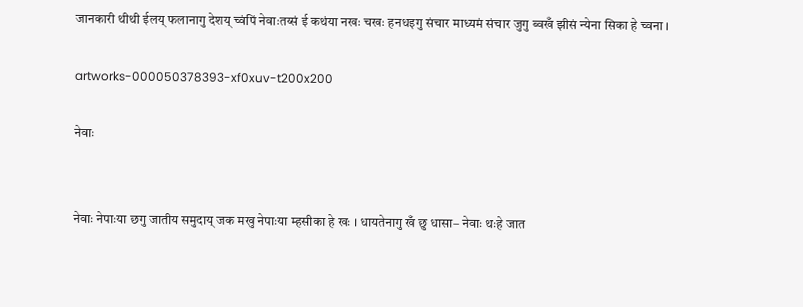जानकारी थीथी ईलय् फलानागु देशय् च्वंपिं नेवाःतय्सं ई कथंया नखः चखः हनधइगु संचार माध्यमं संचार जुगु ब्वखँ झीसं न्येना सिका हे च्वना ।

artworks-000050378393-xf0xuv-t200x200

नेवाः


नेवाः नेपाःया छगु जातीय समुदाय् जक मखु नेपाःया म्हसीका हे खः । धायतेनागु खँ छु धासा– नेवाः थःहे जात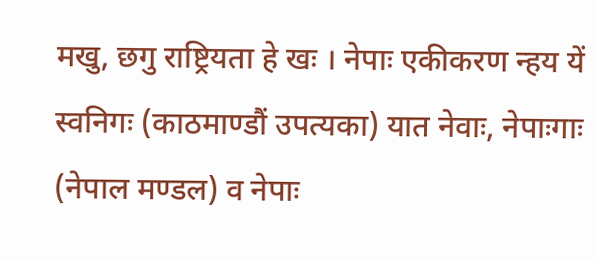मखु, छगु राष्ट्रियता हे खः । नेपाः एकीकरण न्हय यें स्वनिगः (काठमाण्डौं उपत्यका) यात नेवाः, नेपाःगाः (नेपाल मण्डल) व नेपाः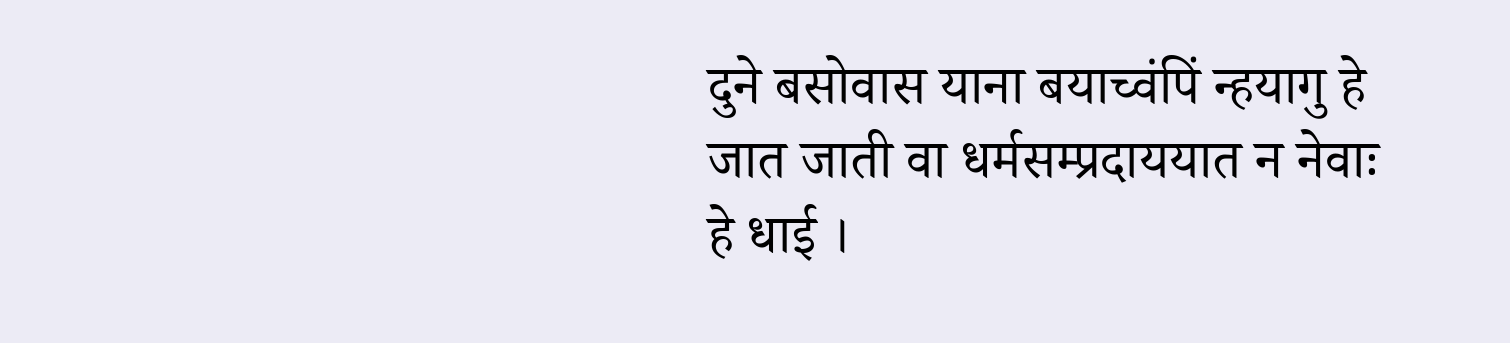दुने बसोवास याना बयाच्वंपिं न्हयागु हे जात जाती वा धर्मसम्प्रदाययात न नेवाः हे धाई ।